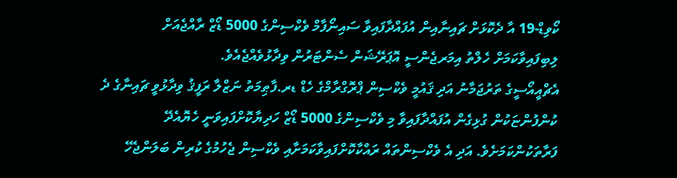ކޯވިޑް-19 އާ ދެކޮޅަށް ޗައިނާއިން އުފައްދާފައިވާ ސައިނޯފާމް ވެކްސިންގެ 5000 ޑޯޒް ރާއްޖެއަށް ލިބިފައިވާކަމަށް ހެލްތު އިމަރޖެންސީ އޮޕަރޭޝަން ސެންޓަރުން ވިދާޅުވެއްޖެއެވެ.
އެޗްއީއޯސީގެ ތަރުޖަމާނު އަދި ޤައުމީ ވެކްސިން ޕްރޮގްރާމްގެ ހެޑް ޑރ.ފާޠިމަތު ނަޒްލާ ރަފީޤު ވިދާޅުވީ ޗައިނާގެ ދެ ކުންފުންޏަކުން ގުޅިގެން އުފައްދާފައިވާ މި ވެކްސިންގެ 5000 ޑޯޒް ހަދިޔާކޮށްފައިވަނީ ހެޔޮއެދޭ ފަރާތަކުންކަމަށެވެ. އަދި އެ ވެކްސިންތައް ރައްކާކޮށްފައިވާކަމަށާއި ވެކްސިން ޖެހުމުގެ ކުރިން ބަލަންޖެހޭ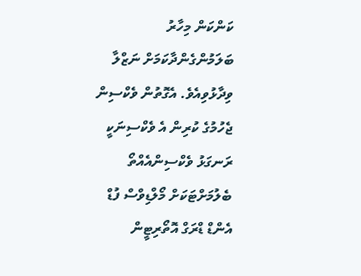ކަންކަން މިހާރު ބަލަމުންގެންދާކަމަށް ނަޒްލާ ވިދާޅުވިއެވެ. އެގޮތުން ވެކްސިން ޖެހުމުގެ ކުރިން އެ ވެކްސިނަކީ ރަނގަޅު ވެކްސިންއެއްތޯ ބެލުމަށްޓަކަށް މޯލްޑިވްސް ފުޑް އެންޑް ޑްރަގް އޮތޯރިޓީން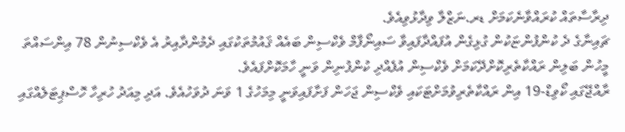ދިރާސާތައް ކުރައްވާނެކަމަށް ޑރ.ނަޒްލާ ވިދާޅުވިއެވެ.
ޗައިނާގެ ދެ ކުންފުންޏަކުން ގުޅިގެން އުފައްދާފައިވާ ސައިނޯފާމް ވެކްސިން ބައެއް ޤައުމުތަކުގައި ދެމުންދާއިރު އެ ވެކްސިނުން 78 އިންސައްތަ މީހުން ބަލިން ރައްކާތެރިކޮށްދޭކަމަށް ވެކްސިން އުފެއްދި ކުންފުނިން ވަނީ ހާމަކޮށްފައެވެ.
ރާއްޖޭގައި ކޯވިޑް-19 އިން ރައްކާތެރިވުމަށްޓަކައި ވެކްސިން ޖަހަން ފަށާފައިވަނީ މިމަހުގެ 1 ވަނަ ދުވަހުއެވެ. އަދި މިއަދު ހުރިހާ ހޮސްޕިޓަލެއްގައި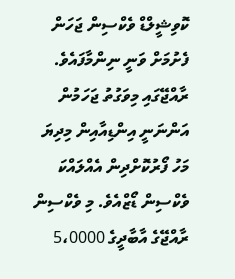ކޮވިޝީލްޑް ވެކްސިން ޖަހަން ފެށުމަށް ވަނީ ނިންމާފައެވެ. ރާއްޖޭގައި މިވަގުތު ޖަހަމުން އަންނަނީ އިންޑިއާއިން މިދިޔަ މަހު ފޯރުކޮށްދިން އެއްލައްކަ ވެކްސިން ޑޯޒްއެވެ. މި ވެކްސިން ރާއްޖޭގެ އާބާދީގެ 5،0000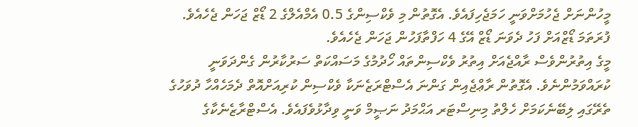މީހުންނަށް ޖެހުމަށްވަނީ ހަމަޖެހިފައެވެ. އެގޮތުން މި ވެކްސިންގެ 0.5 އެމްއެލްގެ 2 ޑޯޒް ޖަހަން ޖެހެއެވެ. ފުރަތަމަ ޑޯޒްއަށް ފަހު ދެވަނަ ޑޯޒް އޭގެ 4 ހަފްތާފަހުން ޖަހަން ޖެހެއެވެ.
މީގެ އިތުރުންވެސް ރާއްޖެއަށް އިތުރު ވެކްސިންތައް ހޯދުމުގެ މަސައްކަތް ސަރުކާރުން ގެންދަވަނީ ކުރައްވަމުންނެވެ. އެގޮތުން ރާޢްޖެއިން ގަންނަ އެސްޓްރަޒެނަކާ ވެކްސިން ކުރިއަށްއޮތް ދެމަހެއްހާ ދުވަހުގެ ތެރޭގައި ލިބޭނެކަމަށް ހެލްތު މިނިސްޓަރ އަޙްމަދު ނަޞީމް ވަނީ ވިދާޅުވެފައެވެ. އެސްޓްރާޒެނެކާގެ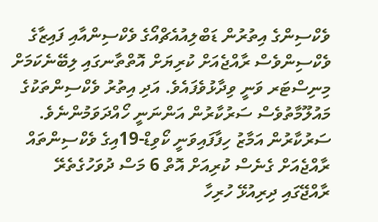ވެކްސިންގެ އިތުރުން ޑަބްލިއުއެޗްއޯގެ ވެކްސިންއާއި ފައިޒާގެ ވެކްސިންވެސް ރާއްޖެއަށް ކުރިޔަށް އޮތްތާނގައި ލިބޭނެކަމަށް މިނިސްޓަރ ވަނީ ވިދާޅުވެފައެވެ. އަދި އިތުރު ވެކްސިންތަކުގެ މައުލޫމާތުވެސް ސަރުކާރުން އަންނަނީ ހޯއްދަވަމުންނެވެ.
ސަރުކާރުން އަމާޒު ހިފާފައިވަނީ ކޯވިޑް-19އިގެ ވެކްސިންތައް ރާއްޖެއަށް ގެނެސް ކުރިއަށް އޮތް 6 މަސް ދުވަހުގެތެރޭ ރާއްޖޭގައި ދިރިއުޅޭ ހުރިހާ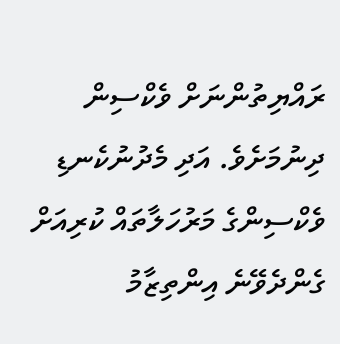ރައްޔިތުންނަށް ވެކްސިން ދިނުމަށެވެ. އަދި މެދުނުކެނޑި ވެކްސިންގެ މަރުހަލާތައް ކުރިއަށް ގެންދެވޭނެ އިންތިޒާމު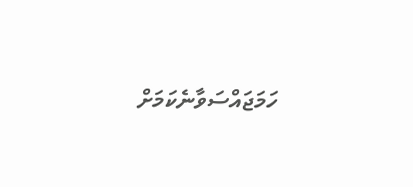ހަމަޖައްސަވާނެކަމަށް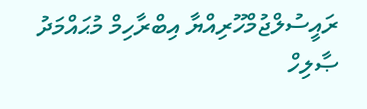ރައީސުލްޖުމްހޫރިއްޔާ އިބްރާހިމް މުޙައްމަދު ޞާލިހް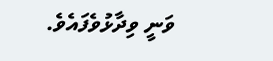ވަނީ ވިދާޅުވެފައެވެ.